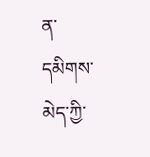ན་དམིགས་མེད་ཀྱི་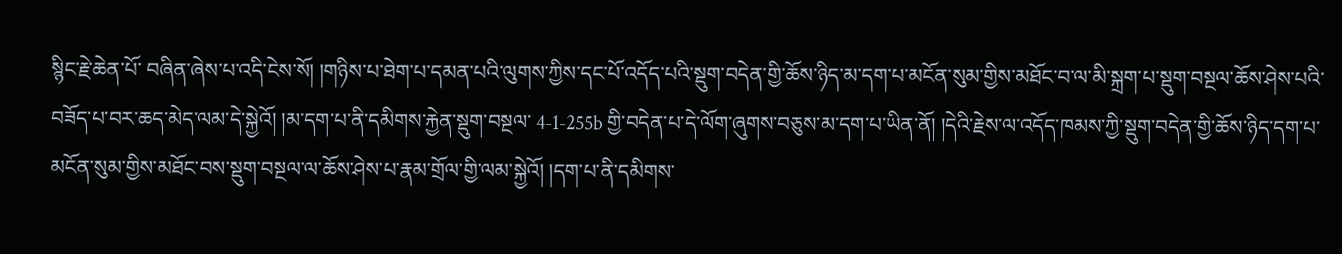སྙིང་རྗེ་ཆེན་པོ་ བཞིན་ཞེས་པ་འདི་ངེས་སོ། །གཉིས་པ་ཐེག་པ་དམན་པའི་ལུགས་ཀྱིས་དང་པོ་འདོད་པའི་སྡུག་བདེན་གྱི་ཆོས་ཉིད་མ་དག་པ་མངོན་སུམ་གྱིས་མཐོང་བ་ལ་མི་སྐྲག་པ་སྡུག་བསྔལ་ཆོས་ཤེས་པའི་བཟོད་པ་བར་ཆད་མེད་ལམ་དེ་སྐྱེའོ། །མ་དག་པ་ནི་དམིགས་རྐྱེན་སྡུག་བསྔལ་ 4-1-255b གྱི་བདེན་པ་དེ་ལོག་ཞུགས་བཅུས་མ་དག་པ་ཡིན་ནོ། །དེའི་རྗེས་ལ་འདོད་ཁམས་ཀྱི་སྡུག་བདེན་གྱི་ཆོས་ཉིད་དག་པ་མངོན་སུམ་གྱིས་མཐོང་བས་སྡུག་བསྔལ་ལ་ཆོས་ཤེས་པ་རྣམ་གྲོལ་གྱི་ལམ་སྐྱེའོ། །དག་པ་ནི་དམིགས་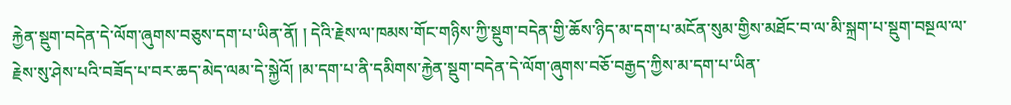རྐྱེན་སྡུག་བདེན་དེ་ལོག་ཞུགས་བཅུས་དག་པ་ཡིན་ནོ། ། དེའི་རྗེས་ལ་ཁམས་གོང་གཉིས་ཀྱི་སྡུག་བདེན་གྱི་ཆོས་ཉིད་མ་དག་པ་མངོན་སུམ་གྱིས་མཐོང་བ་ལ་མི་སྐྲག་པ་སྡུག་བསྔལ་ལ་རྗེས་སུ་ཤེས་པའི་བཟོད་པ་བར་ཆད་མེད་ལམ་དེ་སྐྱེའོ། །མ་དག་པ་ནི་དམིགས་རྐྱེན་སྡུག་བདེན་དེ་ལོག་ཞུགས་བཅོ་བརྒྱད་ཀྱིས་མ་དག་པ་ཡིན་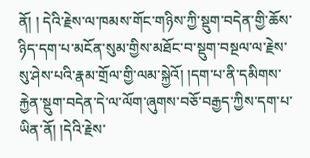ནོ། ། དེའི་རྗེས་ལ་ཁམས་གོང་གཉིས་ཀྱི་སྡུག་བདེན་གྱི་ཆོས་ཉིད་དག་པ་མངོན་སུམ་གྱིས་མཐོང་བ་སྡུག་བསྔལ་ལ་རྗེས་སུ་ཤེས་པའི་རྣམ་གྲོལ་གྱི་ལམ་སྐྱེའོ། །དག་པ་ནི་དམིགས་རྐྱེན་སྡུག་བདེན་དེ་ལ་ལོག་ཞུགས་བཅོ་བརྒྱད་ཀྱིས་དག་པ་ཡིན་ནོ། །དེའི་རྗེས་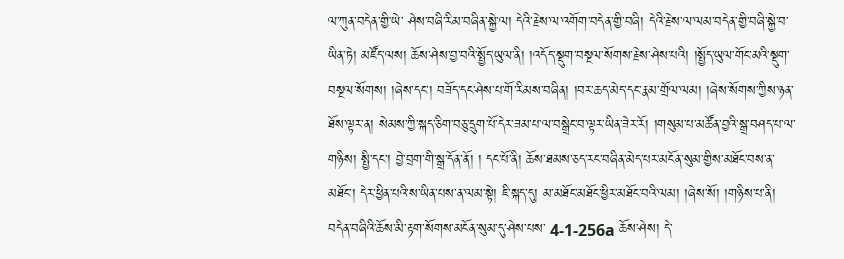ལ་ཀུན་བདེན་གྱི་ཡེ་ ཤེས་བཞི་རིམ་བཞིན་སྐྱེ་ལ། དེའི་རྗེས་ལ་འགོག་བདེན་གྱི་བཞི། དེའི་རྗེས་ལ་ལམ་བདེན་གྱི་བཞི་སྐྱེ་བ་ཡིན་ཏེ། མཛོད་ལས། ཆོས་ཤེས་བྱ་བའི་སྤྱོད་ཡུལ་ནི། །འདོད་སྡུག་བསྔལ་སོགས་རྗེས་ཤེས་པའི། །སྤྱོད་ཡུལ་གོང་མའི་སྡུག་བསྔལ་སོགས། །ཞེས་དང་། བཟོད་དང་ཤེས་པ་གོ་རིམས་བཞིན། །བར་ཆད་མེད་དང་རྣམ་གྲོལ་ལམ། །ཞེས་སོགས་ཀྱིས་ཉན་ཐོས་ལྟར་ན། སེམས་ཀྱི་སྐད་ཅིག་བཅུ་དྲུག་པོ་དེར་ཟམ་པ་ལ་བསྒྲེང་བ་ལྟར་ཡིན་ཟེར་རོ། །གསུམ་པ་མཚོན་བྱའི་སྒྲ་བཤད་པ་ལ་གཉིས། སྤྱི་དང་། བྱེ་བྲག་གི་སྒྲ་དོན་ནོ། ། དང་པོ་ནི། ཆོས་ཐམས་ཅད་རང་བཞིན་མེད་པར་མངོན་སུམ་གྱིས་མཐོང་བས་ན་མཐོང་། དེར་ཕྱིན་པའི་ས་ཡིན་པས་ན་ལམ་སྟེ། ཇི་སྐད་དུ། མ་མཐོང་མཐོང་ཕྱིར་མཐོང་བའི་ལམ། །ཞེས་སོ། །གཉིས་པ་ནི། བདེན་བཞིའི་ཆོས་མི་རྟག་སོགས་མངོན་སུམ་དུ་ཤེས་པས་ 4-1-256a ཆོས་ཤེས། དེ་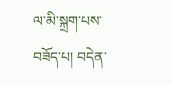ལ་མི་སྐྲག་པས་བཟོད་པ། བདེན་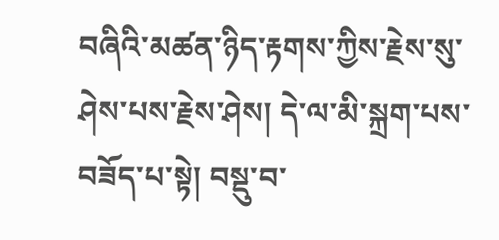བཞིའི་མཚན་ཉིད་རྟགས་ཀྱིས་རྗེས་སུ་ཤེས་པས་རྗེས་ཤེས། དེ་ལ་མི་སྐྲག་པས་བཟོད་པ་སྟེ། བསྡུ་བ་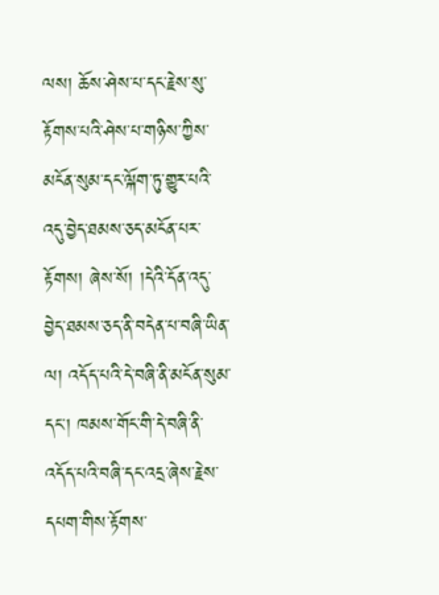ལས། ཆོས་ཤེས་པ་དང་རྗེས་སུ་རྟོགས་པའི་ཤེས་པ་གཉིས་ཀྱིས་མངོན་སུམ་དང་ལྐོག་ཏུ་གྱུར་པའི་ འདུ་བྱེད་ཐམས་ཅད་མངོན་པར་རྟོགས། ཞེས་སོ། །དེའི་དོན་འདུ་བྱེད་ཐམས་ཅད་ནི་བདེན་པ་བཞི་ཡིན་ལ། འདོད་པའི་དེ་བཞི་ནི་མངོན་སུམ་དང་། ཁམས་གོང་གི་དེ་བཞི་ནི་འདོད་པའི་བཞི་དང་འདྲ་ཞེས་རྗེས་དཔག་གིས་རྟོགས་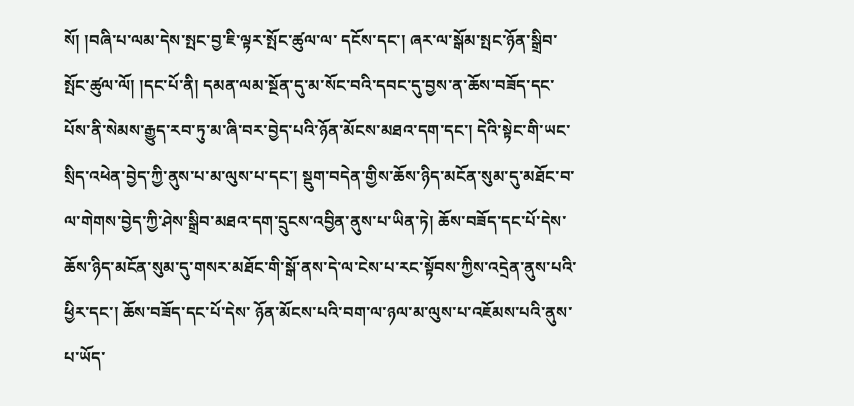སོ། །བཞི་པ་ལམ་དེས་སྤང་བྱ་ཇི་ལྟར་སྤོང་ཚུལ་ལ་ དངོས་དང་། ཞར་ལ་སྒོམ་སྤང་ཉོན་སྒྲིབ་སྤོང་ཚུལ་ལོ། །དང་པོ་ནི། དམན་ལམ་སྔོན་དུ་མ་སོང་བའི་དབང་དུ་བྱས་ན་ཆོས་བཟོད་དང་པོས་ནི་སེམས་རྒྱུད་རབ་ཏུ་མ་ཞི་བར་བྱེད་པའི་ཉོན་མོངས་མཐའ་དག་དང་། དེའི་སྟེང་གི་ཡང་སྲིད་འཕེན་བྱེད་ཀྱི་ནུས་པ་མ་ལུས་པ་དང་། སྡུག་བདེན་གྱིས་ཆོས་ཉིད་མངོན་སུམ་དུ་མཐོང་བ་ལ་གེགས་བྱེད་ཀྱི་ཤེས་སྒྲིབ་མཐའ་དག་དྲུངས་འབྱིན་ནུས་པ་ཡིན་ཏེ། ཆོས་བཟོད་དང་པོ་དེས་ཆོས་ཉིད་མངོན་སུམ་དུ་གསར་མཐོང་གི་སྒོ་ནས་དེ་ལ་ངེས་པ་རང་སྟོབས་ཀྱིས་འདྲེན་ནུས་པའི་ཕྱིར་དང་། ཆོས་བཟོད་དང་པོ་དེས་ ཉོན་མོངས་པའི་བག་ལ་ཉལ་མ་ལུས་པ་འཇོམས་པའི་ནུས་པ་ཡོད་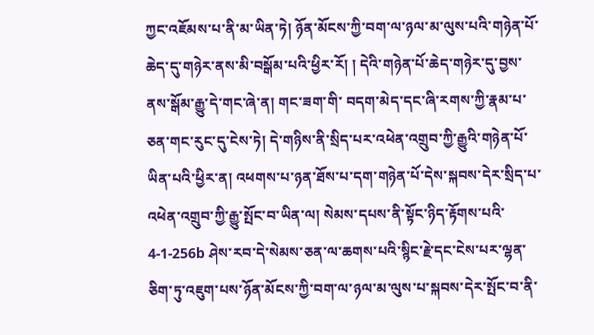ཀྱང་འཇོམས་པ་ནི་མ་ཡིན་ཏེ། ཉོན་མོངས་ཀྱི་བག་ལ་ཉལ་མ་ལུས་པའི་གཉེན་པོ་ཆེད་དུ་གཉེར་ནས་མི་བསྒོམ་པའི་ཕྱིར་རོ། ། དེའི་གཉེན་པོ་ཆེད་གཉེར་དུ་བྱས་ནས་སྒོམ་རྒྱུ་དེ་གང་ཞེ་ན། གང་ཟག་གི་ བདག་མེད་དང་ཞི་རགས་ཀྱི་རྣམ་པ་ཅན་གང་རུང་དུ་ངེས་ཏེ། དེ་གཉིས་ནི་སྲིད་པར་འཕེན་འགྲུབ་ཀྱི་རྒྱུའི་གཉེན་པོ་ཡིན་པའི་ཕྱིར་ན། འཕགས་པ་ཉན་ཐོས་པ་དག་གཉེན་པོ་དེས་སྐབས་དེར་སྲིད་པ་འཕེན་འགྲུབ་ཀྱི་རྒྱུ་སྤོང་བ་ཡིན་ལ། སེམས་དཔས་ནི་སྟོང་ཉིད་རྟོགས་པའི་ 4-1-256b ཤེས་རབ་དེ་སེམས་ཅན་ལ་ཆགས་པའི་སྙིང་རྗེ་དང་ངེས་པར་ལྷན་ཅིག་ཏུ་འཇུག་པས་ཉོན་མོངས་ཀྱི་བག་ལ་ཉལ་མ་ལུས་པ་སྐབས་དེར་སྤོང་བ་ནི་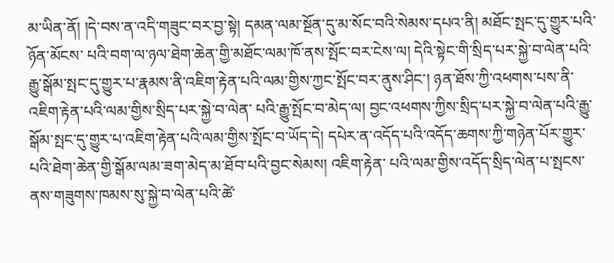མ་ཡིན་ནོ། །དེ་བས་ན་འདི་གཟུང་བར་བྱ་སྟེ། དམན་ལམ་སྔོན་དུ་མ་སོང་བའི་སེམས་དཔའ་ནི། མཐོང་སྤང་དུ་གྱུར་པའི་ཉོན་མོངས་ པའི་བག་ལ་ཉལ་ཐེག་ཆེན་གྱི་མཐོང་ལམ་ཁོ་ནས་སྤོང་བར་ངེས་ལ། དེའི་སྟེང་གི་སྲིད་པར་སྐྱེ་བ་ལེན་པའི་རྒྱུ་སྒོམ་སྤང་དུ་གྱུར་པ་རྣམས་ནི་འཇིག་རྟེན་པའི་ལམ་གྱིས་ཀྱང་སྤོང་བར་ནུས་ཤིང་། ཉན་ཐོས་ཀྱི་འཕགས་པས་ནི་འཇིག་རྟེན་པའི་ལམ་གྱིས་སྲིད་པར་སྐྱེ་བ་ལེན་ པའི་རྒྱུ་སྤོང་བ་མེད་ལ། བྱང་འཕགས་ཀྱིས་སྲིད་པར་སྐྱེ་བ་ལེན་པའི་རྒྱུ་སྒོམ་སྤང་དུ་གྱུར་པ་འཇིག་རྟེན་པའི་ལམ་གྱིས་སྤོང་བ་ཡོད་དེ། དཔེར་ན་འདོད་པའི་འདོད་ཆགས་ཀྱི་གཉེན་པོར་གྱུར་པའི་ཐེག་ཆེན་གྱི་སྒོམ་ལམ་ཟག་མེད་མ་ཐོབ་པའི་བྱང་སེམས། འཇིག་རྟེན་ པའི་ལམ་གྱིས་འདོད་སྲིད་ལེན་པ་སྤངས་ནས་གཟུགས་ཁམས་སུ་སྐྱེ་བ་ལེན་པའི་ཚེ་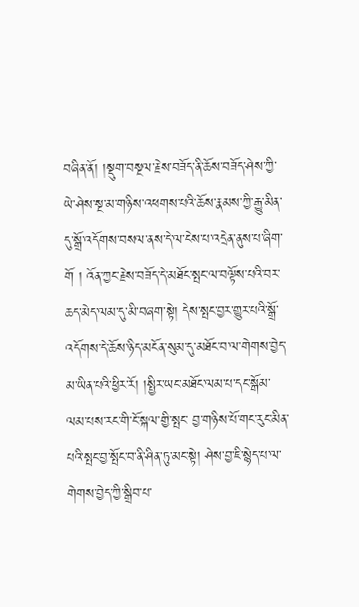བཞིན་ནོ། །སྡུག་བསྔལ་རྗེས་བཟོད་ནི་ཆོས་བཟོད་ཤེས་ཀྱི་ཡེ་ཤེས་སྔ་མ་གཉིས་འཕགས་པའི་ཆོས་རྣམས་ཀྱི་རྒྱུ་མིན་དུ་སྒྲོ་འདོགས་བསལ་ནས་དེ་ལ་ངེས་པ་འདྲེན་ནུས་པ་ཞིག་གོ ། འོན་ཀྱང་རྗེས་བཟོད་དེ་མཐོང་སྤང་ལ་བལྟོས་པའི་བར་ཆད་མེད་ལམ་དུ་མི་བཞག་སྟེ། དེས་སྤང་བྱར་གྱུར་པའི་སྒྲོ་འདོགས་དེ་ཆོས་ཉིད་མངོན་སུམ་དུ་མཐོང་བ་ལ་གེགས་བྱེད་མ་ཡིན་པའི་ཕྱིར་རོ། །སྤྱིར་ཡང་མཐོང་ལམ་པ་དང་སྒོམ་ལམ་པས་རང་གི་ངོ་སྐལ་གྱི་སྤང་ བྱ་གཉིས་པོ་གང་རུང་མིན་པའི་སྤང་བྱ་སྤོང་བ་ནི་ཤིན་ཏུ་མང་སྟེ། ཤེས་བྱ་ཇི་སྙེད་པ་ལ་གེགས་བྱེད་ཀྱི་སྒྲིབ་པ་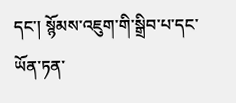དང་། སྙོམས་འཇུག་གི་སྒྲིབ་པ་དང་ཡོན་ཏན་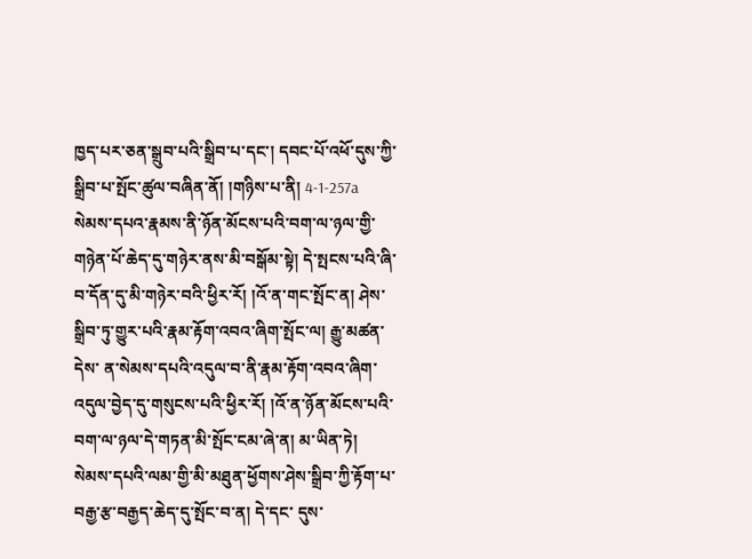ཁྱད་པར་ཅན་སྒྲུབ་པའི་སྒྲིབ་པ་དང་། དབང་པོ་འཕོ་དུས་ཀྱི་སྒྲིབ་པ་སྤོང་ཚུལ་བཞིན་ནོ། །གཉིས་པ་ནི། 4-1-257a སེམས་དཔའ་རྣམས་ནི་ཉོན་མོངས་པའི་བག་ལ་ཉལ་གྱི་གཉེན་པོ་ཆེད་དུ་གཉེར་ནས་མི་བསྒོམ་སྟེ། དེ་སྤངས་པའི་ཞི་བ་དོན་དུ་མི་གཉེར་བའི་ཕྱིར་རོ། །འོ་ན་གང་སྤོང་ན། ཤེས་སྒྲིབ་ཏུ་གྱུར་པའི་རྣམ་རྟོག་འབའ་ཞིག་སྤོང་ལ། རྒྱུ་མཚན་དེས་ ན་སེམས་དཔའི་འདུལ་བ་ནི་རྣམ་རྟོག་འབའ་ཞིག་འདུལ་བྱེད་དུ་གསུངས་པའི་ཕྱིར་རོ། །འོ་ན་ཉོན་མོངས་པའི་བག་ལ་ཉལ་དེ་གཏན་མི་སྤོང་ངམ་ཞེ་ན། མ་ཡིན་ཏེ། སེམས་དཔའི་ལམ་གྱི་མི་མཐུན་ཕྱོགས་ཤེས་སྒྲིབ་ཀྱི་རྟོག་པ་བརྒྱ་རྩ་བརྒྱད་ཆེད་དུ་སྤོང་བ་ན། དེ་དང་ དུས་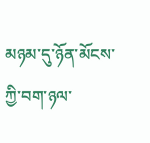མཉམ་དུ་ཉོན་མོངས་ཀྱི་བག་ཉལ་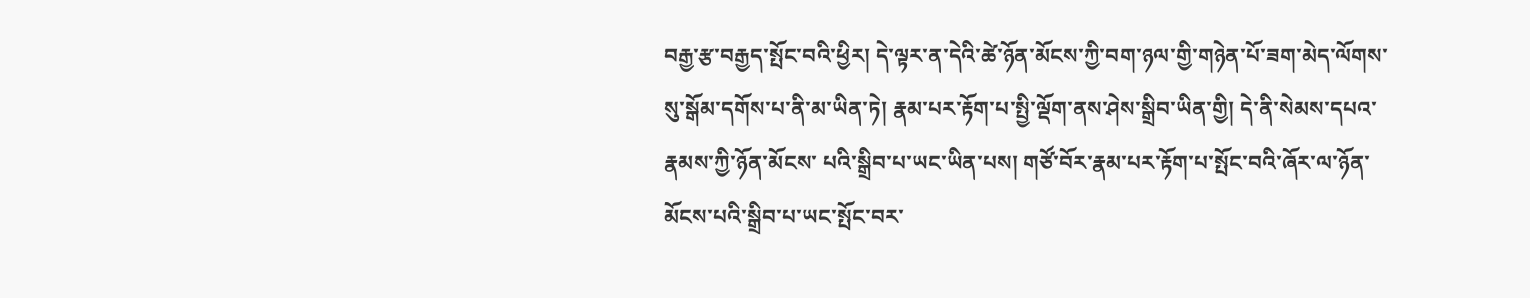བརྒྱ་རྩ་བརྒྱད་སྤོང་བའི་ཕྱིར། དེ་ལྟར་ན་དེའི་ཚེ་ཉོན་མོངས་ཀྱི་བག་ཉལ་གྱི་གཉེན་པོ་ཟག་མེད་ལོགས་སུ་སྒོམ་དགོས་པ་ནི་མ་ཡིན་ཏེ། རྣམ་པར་རྟོག་པ་སྤྱི་ལྡོག་ནས་ཤེས་སྒྲིབ་ཡིན་གྱི། དེ་ནི་སེམས་དཔའ་རྣམས་ཀྱི་ཉོན་མོངས་ པའི་སྒྲིབ་པ་ཡང་ཡིན་པས། གཙོ་བོར་རྣམ་པར་རྟོག་པ་སྤོང་བའི་ཞོར་ལ་ཉོན་མོངས་པའི་སྒྲིབ་པ་ཡང་སྤོང་བར་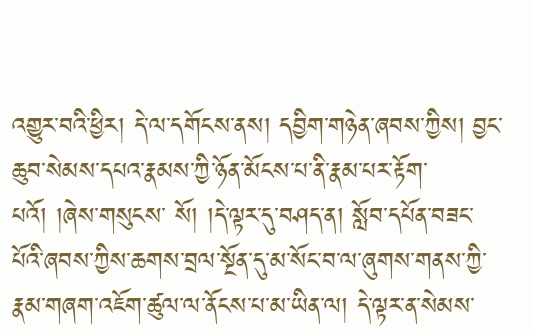འགྱུར་བའི་ཕྱིར། དེ་ལ་དགོངས་ནས། དབྱིག་གཉེན་ཞབས་ཀྱིས། བྱང་ཆུབ་སེམས་དཔའ་རྣམས་ཀྱི་ཉོན་མོངས་པ་ནི་རྣམ་པར་རྟོག་པའོ། །ཞེས་གསུངས་ སོ། །དེ་ལྟར་དུ་བཤད་ན། སློབ་དཔོན་བཟང་པོའི་ཞབས་ཀྱིས་ཆགས་བྲལ་སྔོན་དུ་མ་སོང་བ་ལ་ཞུགས་གནས་ཀྱི་རྣམ་གཞག་འཇོག་ཚུལ་ལ་ནོངས་པ་མ་ཡིན་ལ། དེ་ལྟར་ན་སེམས་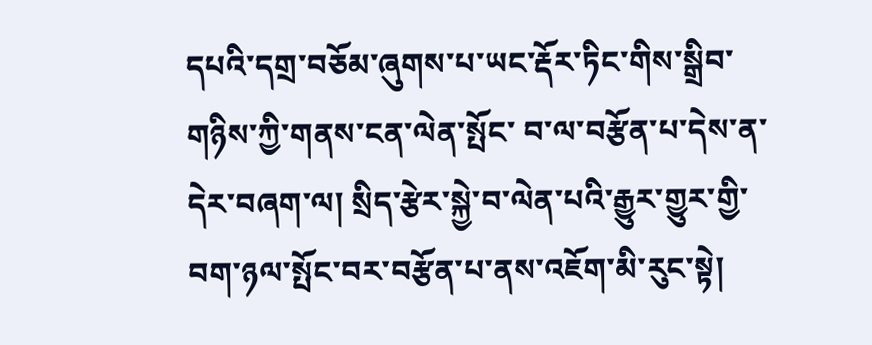དཔའི་དགྲ་བཅོམ་ཞུགས་པ་ཡང་རྡོར་ཏིང་གིས་སྒྲིབ་གཉིས་ཀྱི་གནས་ངན་ལེན་སྤོང་ བ་ལ་བརྩོན་པ་དེས་ན་དེར་བཞག་ལ། སྲིད་རྩེར་སྐྱེ་བ་ལེན་པའི་རྒྱུར་གྱུར་གྱི་བག་ཉལ་སྤོང་བར་བརྩོན་པ་ནས་འཇོག་མི་རུང་སྟེ།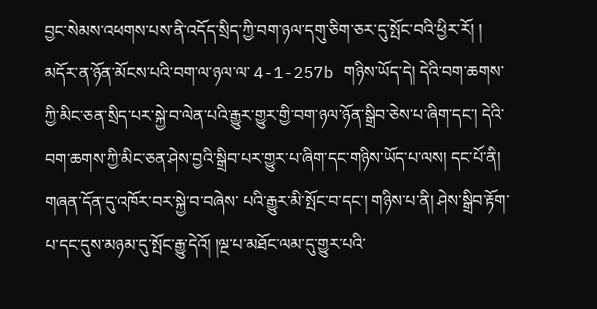བྱང་སེམས་འཕགས་པས་ནི་འདོད་སྲིད་ཀྱི་བག་ཉལ་དགུ་ཅིག་ཅར་དུ་སྤོང་བའི་ཕྱིར་རོ། ། མདོར་ན་ཉོན་མོངས་པའི་བག་ལ་ཉལ་ལ་ 4-1-257b གཉིས་ཡོད་དེ། དེའི་བག་ཆགས་ཀྱི་མིང་ཅན་སྲིད་པར་སྐྱེ་བ་ལེན་པའི་རྒྱུར་གྱུར་གྱི་བག་ཉལ་ཉོན་སྒྲིབ་ཅེས་པ་ཞིག་དང་། དེའི་བག་ཆགས་ཀྱི་མིང་ཅན་ཤེས་བྱའི་སྒྲིབ་པར་གྱུར་པ་ཞིག་དང་གཉིས་ཡོད་པ་ལས། དང་པོ་ནི། གཞན་དོན་དུ་འཁོར་བར་སྐྱེ་བ་བཞེས་ པའི་རྒྱུར་མི་སྤོང་བ་དང་། གཉིས་པ་ནི། ཤེས་སྒྲིབ་རྟོག་པ་དང་དུས་མཉམ་དུ་སྤོང་རྒྱུ་དེའོ། །ལྔ་པ་མཐོང་ལམ་དུ་གྱུར་པའི་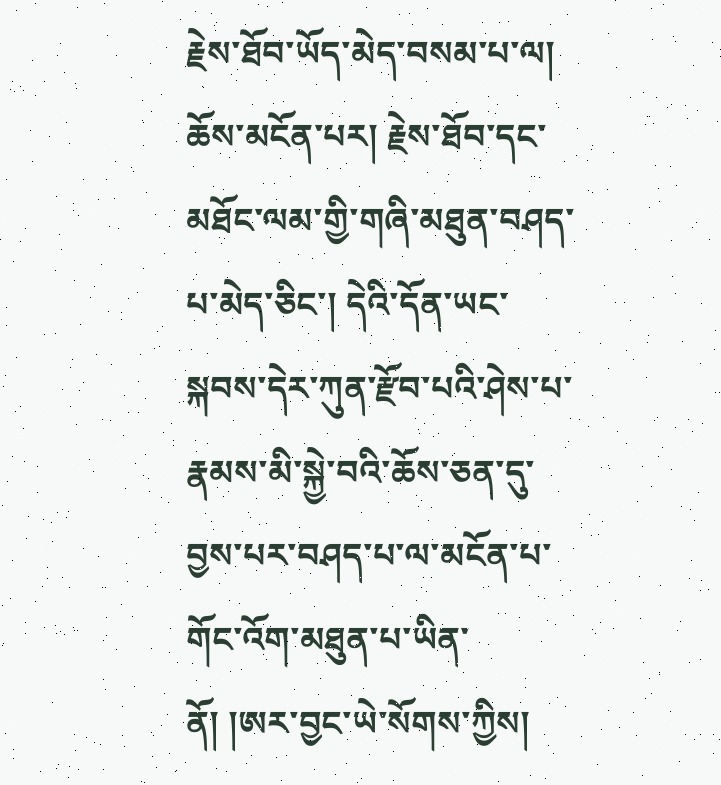རྗེས་ཐོབ་ཡོད་མེད་བསམ་པ་ལ། ཆོས་མངོན་པར། རྗེས་ཐོབ་དང་མཐོང་ལམ་གྱི་གཞི་མཐུན་བཤད་པ་མེད་ཅིང་། དེའི་དོན་ཡང་ སྐབས་དེར་ཀུན་རྫོབ་པའི་ཤེས་པ་རྣམས་མི་སྐྱེ་བའི་ཆོས་ཅན་དུ་བྱས་པར་བཤད་པ་ལ་མངོན་པ་གོང་འོག་མཐུན་པ་ཡིན་ནོ། །ཨར་བྱང་ཡེ་སོགས་ཀྱིས།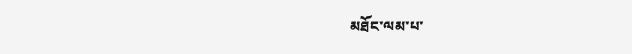མཐོང་ལམ་པ་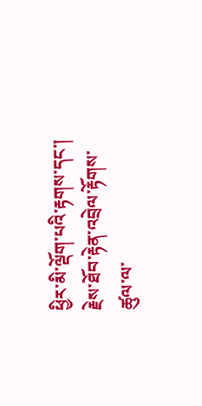ཕྱིར་མི་ལྡོག་པའི་རྟགས་དང་། རྗེས་ཐོབ་རྟེན་འབྲེལ་རྟོགས་ཚུལ་ལ་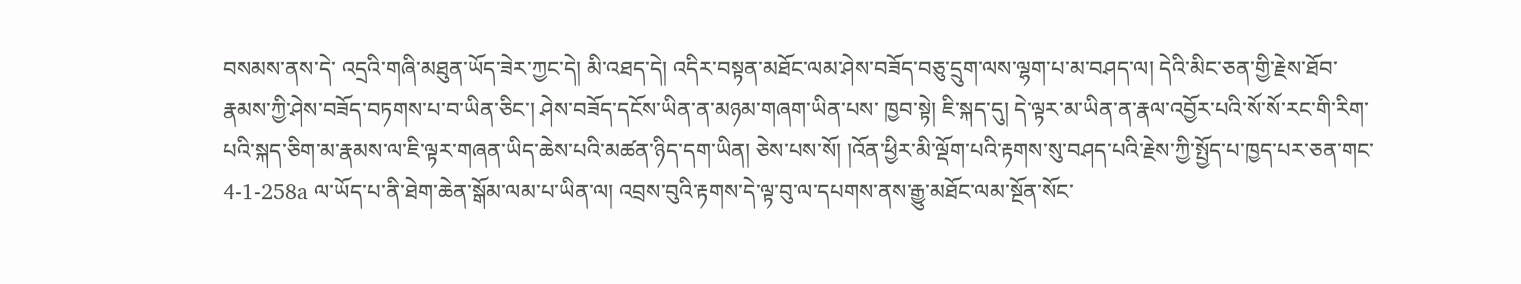བསམས་ནས་དེ་ འདྲའི་གཞི་མཐུན་ཡོད་ཟེར་ཀྱང་དེ། མི་འཐད་དེ། འདིར་བསྟན་མཐོང་ལམ་ཤེས་བཟོད་བཅུ་དྲུག་ལས་ལྷག་པ་མ་བཤད་ལ། དེའི་མིང་ཅན་གྱི་རྗེས་ཐོབ་རྣམས་ཀྱི་ཤེས་བཟོད་བཏགས་པ་བ་ཡིན་ཅིང་། ཤེས་བཟོད་དངོས་ཡིན་ན་མཉམ་གཞག་ཡིན་པས་ ཁྱབ་སྟེ། ཇི་སྐད་དུ། དེ་ལྟར་མ་ཡིན་ན་རྣལ་འབྱོར་པའི་སོ་སོ་རང་གི་རིག་པའི་སྐད་ཅིག་མ་རྣམས་ལ་ཇི་ལྟར་གཞན་ཡིད་ཆེས་པའི་མཚན་ཉིད་དག་ཡིན། ཅེས་པས་སོ། །འོན་ཕྱིར་མི་ལྡོག་པའི་རྟགས་སུ་བཤད་པའི་རྗེས་ཀྱི་སྤྱོད་པ་ཁྱད་པར་ཅན་གང་ 4-1-258a ལ་ཡོད་པ་ནི་ཐེག་ཆེན་སྒོམ་ལམ་པ་ཡིན་ལ། འབྲས་བུའི་རྟགས་དེ་ལྟ་བུ་ལ་དཔགས་ནས་རྒྱུ་མཐོང་ལམ་སྔོན་སོང་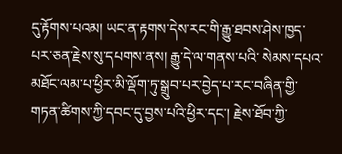དུ་རྟོགས་པའམ། ཡང་ན་རྟགས་དེས་རང་གི་རྒྱུ་ཐབས་ཤེས་ཁྱད་པར་ཅན་རྗེས་སུ་དཔགས་ནས། རྒྱུ་དེ་ལ་གནས་པའི་ སེམས་དཔའ་མཐོང་ལམ་པ་ཕྱིར་མི་ལྡོག་ཏུ་སྒྲུབ་པར་བྱེད་པ་རང་བཞིན་གྱི་གཏན་ཚིགས་ཀྱི་དབང་དུ་བྱས་པའི་ཕྱིར་དང་། རྗེས་ཐོབ་ཀྱི་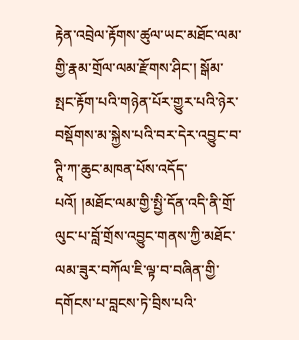རྟེན་འབྲེལ་རྟོགས་ཚུལ་ཡང་མཐོང་ལམ་གྱི་རྣམ་གྲོལ་ལམ་རྫོགས་ཤིང་། སྒོམ་སྤང་རྟོག་པའི་གཉེན་པོར་གྱུར་པའི་ཉེར་ བསྡོགས་མ་སྐྱེས་པའི་བར་དེར་འབྱུང་བ་ཊཱི་ཀ་ཆུང་མཁན་པོས་འདོད་པའོ། །མཐོང་ལམ་གྱི་སྤྱི་དོན་འདི་ནི་གྲོ་ལུང་པ་བློ་གྲོས་འབྱུང་གནས་ཀྱི་མཐོང་ལམ་ཟུར་བཀོལ་ཇི་ལྟ་བ་བཞིན་གྱི་དགོངས་པ་བླངས་ཏེ་བྲིས་པའི་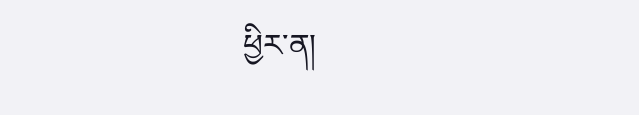ཕྱིར་ན།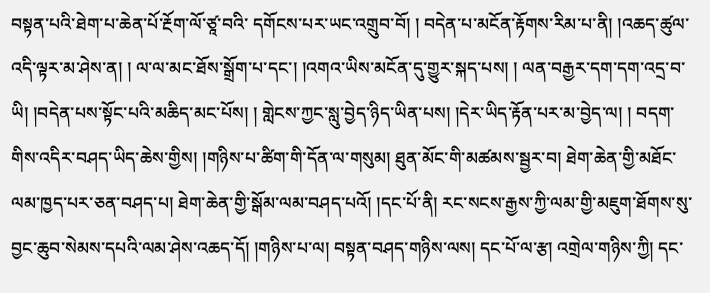བསྟན་པའི་ཐེག་པ་ཆེན་པོ་རྔོག་ལོ་ཙཱ་བའི་ དགོངས་པར་ཡང་འགྲུབ་བོ། ། བདེན་པ་མངོན་རྟོགས་རིམ་པ་ནི། །འཆད་ཚུལ་འདི་ལྟར་མ་ཤེས་ན། ། ལ་ལ་མང་ཐོས་སྒྲོག་པ་དང་། །འགའ་ཡིས་མངོན་དུ་གྱུར་སྐད་པས། ། ལན་བརྒྱར་དག་དག་འདྲ་བ་ཡི། །བདེན་པས་སྟོང་པའི་མཆིད་མང་པོས། ། གླེངས་ཀྱང་སླུ་བྱེད་ཉིད་ཡིན་པས། །དེར་ཡིད་རྟོན་པར་མ་བྱེད་ལ། ། བདག་གིས་འདིར་བཤད་ཡིད་ཆེས་གྱིས། །གཉིས་པ་ཚིག་གི་དོན་ལ་གསུམ། ཐུན་མོང་གི་མཚམས་སྦྱར་བ། ཐེག་ཆེན་གྱི་མཐོང་ལམ་ཁྱད་པར་ཅན་བཤད་པ། ཐེག་ཆེན་གྱི་སྒོམ་ལམ་བཤད་པའོ། །དང་པོ་ནི། རང་སངས་རྒྱས་ཀྱི་ལམ་གྱི་མཇུག་ཐོགས་སུ་བྱང་ཆུབ་སེམས་དཔའི་ལམ་ཤེས་འཆད་དོ། །གཉིས་པ་ལ། བསྟན་བཤད་གཉིས་ལས། དང་པོ་ལ་རྩ། འགྲེལ་གཉིས་ཀྱི། དང་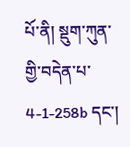པོ་ནི། སྡུག་ཀུན་གྱི་བདེན་པ་ 4-1-258b དང་།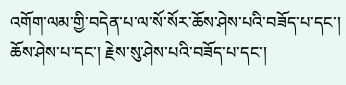འགོག་ལམ་གྱི་བདེན་པ་ལ་སོ་སོར་ཆོས་ཤེས་པའི་བཟོད་པ་དང་། ཆོས་ཤེས་པ་དང་། རྗེས་སུ་ཤེས་པའི་བཟོད་པ་དང་།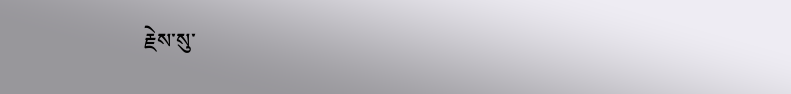རྗེས་སུ་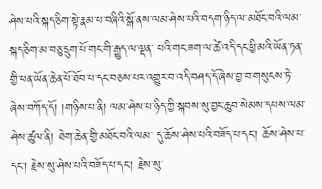ཤེས་པའི་སྐད་ཅིག་སྟེ་རྣམ་པ་བཞིའི་སྒོ་ནས་ལམ་ཤེས་པའི་བདག་ཉིད་ལ་མཐོང་བའི་ལམ་སྐད་ཅིག་མ་བཅུ་དྲུག་པོ་གང་གི་རྒྱུད་ལ་ལྡན་ པའི་གང་ཟག་ལ་ཚེ་འདི་དང་ཕྱི་མའི་ཡོན་ཏན་གྱི་ཕན་ཡོན་ཆེན་པོ་ཐོབ་པ་དང་བཅས་པར་འགྱུར་བ་འདི་བཤད་དོ་ཞེས་བྱ་བ་གསུངས་ཏེ་ཞེས་བཀོད་དོ། །གཉིས་པ་ནི། ལམ་ཤེས་པ་ཉིད་ཀྱི་སྐབས་སུ་བྱང་ཆུབ་སེམས་དཔས་ལམ་ཤེས་ཚུལ་ནི། ཐེག་ཆེན་གྱི་མཐོང་བའི་ལམ་ དུ་ཆོས་ཤེས་པའི་བཟོད་པ་དང་། ཆོས་ཤེས་པ་དང་། རྗེས་སུ་ཤེས་པའི་བཟོད་པ་དང་། རྗེས་སུ་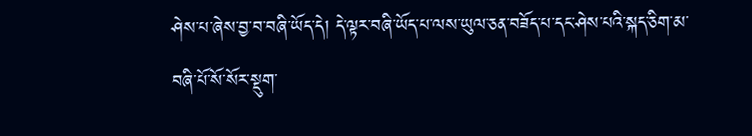ཤེས་པ་ཞེས་བྱ་བ་བཞི་ཡོད་དེ། དེ་ལྟར་བཞི་ཡོད་པ་ལས་ཡུལ་ཅན་བཟོད་པ་དང་ཤེས་པའི་སྐད་ཅིག་མ་བཞི་པོ་སོ་སོར་སྡུག་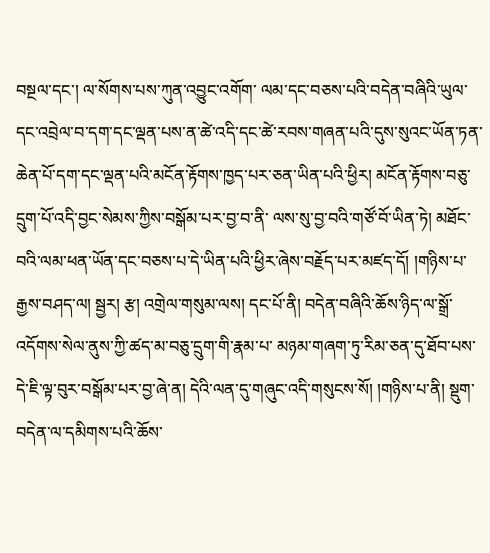བསྔལ་དང་། ལ་སོགས་པས་ཀུན་འབྱུང་འགོག་ ལམ་དང་བཅས་པའི་བདེན་བཞིའི་ཡུལ་དང་འབྲེལ་བ་དག་དང་ལྡན་པས་ན་ཚེ་འདི་དང་ཚེ་རབས་གཞན་པའི་དུས་སུའང་ཡོན་ཏན་ཆེན་པོ་དག་དང་ལྡན་པའི་མངོན་རྟོགས་ཁྱད་པར་ཅན་ཡིན་པའི་ཕྱིར། མངོན་རྟོགས་བཅུ་དྲུག་པོ་འདི་བྱང་སེམས་ཀྱིས་བསྒོམ་པར་བྱ་བ་ནི་ ལས་སུ་བྱ་བའི་གཙོ་བོ་ཡིན་ཏེ། མཐོང་བའི་ལམ་ཕན་ཡོན་དང་བཅས་པ་དེ་ཡིན་པའི་ཕྱིར་ཞེས་བརྗོད་པར་མཛད་དོ། །གཉིས་པ་རྒྱས་བཤད་ལ། སྦྱར། རྩ། འགྲེལ་གསུམ་ལས། དང་པོ་ནི། བདེན་བཞིའི་ཆོས་ཉིད་ལ་སྒྲོ་འདོགས་སེལ་ནུས་ཀྱི་ཚད་མ་བཅུ་དྲུག་གི་རྣམ་པ་ མཉམ་གཞག་ཏུ་རིམ་ཅན་དུ་ཐོབ་པས་དེ་ཇི་ལྟ་བུར་བསྒོམ་པར་བྱ་ཞེ་ན། དེའི་ལན་དུ་གཞུང་འདི་གསུངས་སོ། །གཉིས་པ་ནི། སྡུག་བདེན་ལ་དམིགས་པའི་ཆོས་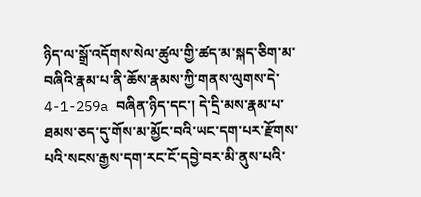ཉིད་ལ་སྒྲོ་འདོགས་སེལ་ཚུལ་གྱི་ཚད་མ་སྐད་ཅིག་མ་བཞིའི་རྣམ་པ་ནི་ཆོས་རྣམས་ཀྱི་གནས་ལུགས་དེ་ 4-1-259a བཞིན་ཉིད་དང་། དེ་དྲི་མས་རྣམ་པ་ཐམས་ཅད་དུ་གོས་མ་མྱོང་བའི་ཡང་དག་པར་རྫོགས་པའི་སངས་རྒྱས་དག་རང་ངོ་དབྱེ་བར་མི་ནུས་པའི་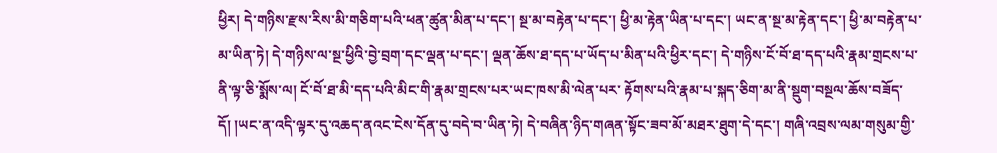ཕྱིར། དེ་གཉིས་རྫས་རིས་མི་གཅིག་པའི་ཕན་ཚུན་མིན་པ་དང་། སྔ་མ་བརྟེན་པ་དང་། ཕྱི་མ་རྟེན་ཡིན་པ་དང་། ཡང་ན་སྔ་མ་རྟེན་དང་། ཕྱི་མ་བརྟེན་པ་མ་ཡིན་ཏེ། དེ་གཉིས་ལ་སྔ་ཕྱིའི་བྱེ་བྲག་དང་ལྡན་པ་དང་། ལྡན་ཆོས་ཐ་དད་པ་ཡོད་པ་མིན་པའི་ཕྱིར་དང་། དེ་གཉིས་ངོ་བོ་ཐ་དད་པའི་རྣམ་གྲངས་པ་ནི་ལྟ་ཅི་སྨོས་ལ། ངོ་བོ་ཐ་མི་དད་པའི་མིང་གི་རྣམ་གྲངས་པར་ཡང་ཁས་མི་ལེན་པར་ རྟོགས་པའི་རྣམ་པ་སྐད་ཅིག་མ་ནི་སྡུག་བསྔལ་ཆོས་བཟོད་དོ། །ཡང་ན་འདི་ལྟར་དུ་འཆད་ནའང་ངེས་དོན་དུ་བདེ་བ་ཡིན་ཏེ། དེ་བཞིན་ཉིད་གཞན་སྟོང་ཟབ་མོ་མཐར་ཐུག་དེ་དང་། གཞི་འབྲས་ལམ་གསུམ་གྱི་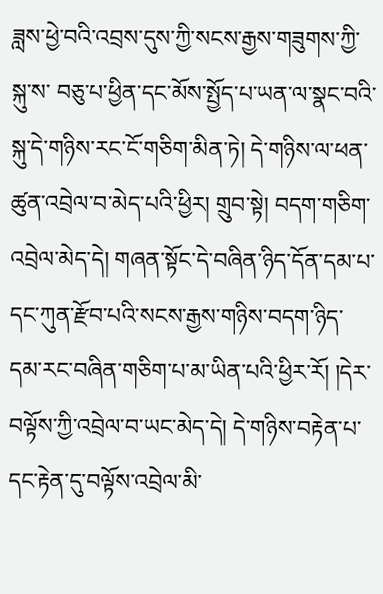ཟླས་ཕྱེ་བའི་འབྲས་དུས་ཀྱི་སངས་རྒྱས་གཟུགས་ཀྱི་སྐུ་ས་ བཅུ་པ་ཕྱིན་དང་མོས་སྤྱོད་པ་ཡན་ལ་སྣང་བའི་སྐུ་དེ་གཉིས་རང་ངོ་གཅིག་མིན་ཏེ། དེ་གཉིས་ལ་ཕན་ཚུན་འབྲེལ་བ་མེད་པའི་ཕྱིར། གྲུབ་སྟེ། བདག་གཅིག་འབྲེལ་མེད་དེ། གཞན་སྟོང་དེ་བཞིན་ཉིད་དོན་དམ་པ་དང་ཀུན་རྫོབ་པའི་སངས་རྒྱས་གཉིས་བདག་ཉིད་ དམ་རང་བཞིན་གཅིག་པ་མ་ཡིན་པའི་ཕྱིར་རོ། །དེར་བལྟོས་ཀྱི་འབྲེལ་བ་ཡང་མེད་དེ། དེ་གཉིས་བརྟེན་པ་དང་རྟེན་དུ་བལྟོས་འབྲེལ་མི་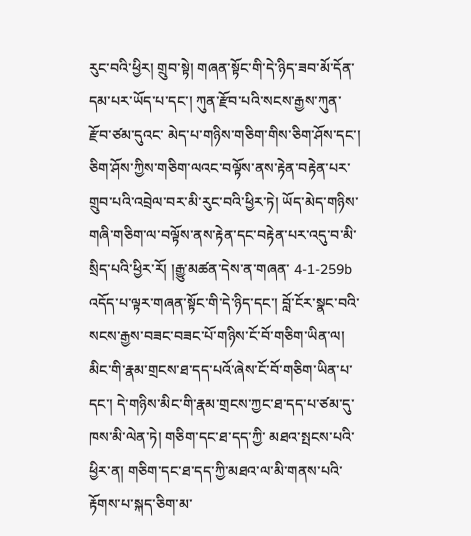རུང་བའི་ཕྱིར། གྲུབ་སྟེ། གཞན་སྟོང་གི་དེ་ཉིད་ཟབ་མོ་དོན་དམ་པར་ཡོད་པ་དང་། ཀུན་རྫོབ་པའི་སངས་རྒྱས་ཀུན་རྫོབ་ཙམ་དུའང་ མེད་པ་གཉིས་གཅིག་གིས་ཅིག་ཤོས་དང་། ཅིག་ཤོས་ཀྱིས་གཅིག་ལའང་བལྟོས་ནས་རྟེན་བརྟེན་པར་གྲུབ་པའི་འབྲེལ་བར་མི་རུང་བའི་ཕྱིར་ཏེ། ཡོད་མེད་གཉིས་གཞི་གཅིག་ལ་བལྟོས་ནས་རྟེན་དང་བརྟེན་པར་འདུ་བ་མི་སྲིད་པའི་ཕྱིར་རོ། །རྒྱུ་མཚན་དེས་ན་གཞན་ 4-1-259b འདོད་པ་ལྟར་གཞན་སྟོང་གི་དེ་ཉིད་དང་། བློ་ངོར་སྣང་བའི་སངས་རྒྱས་བཟང་བཟང་པོ་གཉིས་ངོ་བོ་གཅིག་ཡིན་ལ། མིང་གི་རྣམ་གྲངས་ཐ་དད་པའོ་ཞེས་ངོ་བོ་གཅིག་ཡིན་པ་དང་། དེ་གཉིས་མིང་གི་རྣམ་གྲངས་ཀྱང་ཐ་དད་པ་ཙམ་དུ་ཁས་མི་ལེན་ཏེ། གཅིག་དང་ཐ་དད་ཀྱི་ མཐའ་སྤངས་པའི་ཕྱིར་ན། གཅིག་དང་ཐ་དད་ཀྱི་མཐའ་ལ་མི་གནས་པའི་རྟོགས་པ་སྐད་ཅིག་མ་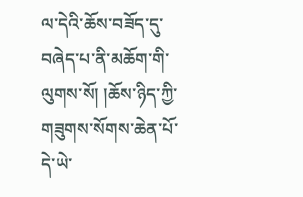ལ་དེའི་ཆོས་བཟོད་དུ་བཞེད་པ་ནི་མཆོག་གི་ལུགས་སོ། །ཆོས་ཉིད་ཀྱི་གཟུགས་སོགས་ཆེན་པོ་དེ་ཡེ་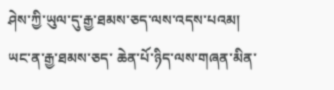ཤེས་ཀྱི་ཡུལ་དུ་རྒྱ་ཐམས་ཅད་ལས་འདས་པའམ། ཡང་ན་རྒྱ་ཐམས་ཅད་ ཆེན་པོ་ཉིད་ལས་གཞན་མིན་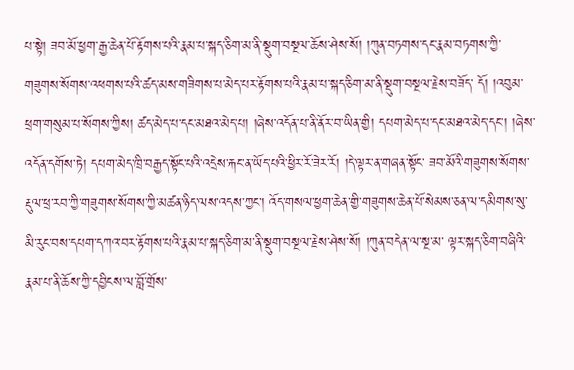པ་སྟེ། ཟབ་མོ་ཕྱག་རྒྱ་ཆེན་པོ་རྟོགས་པའི་རྣམ་པ་སྐད་ཅིག་མ་ནི་སྡུག་བསྔལ་ཆོས་ཤེས་སོ། །ཀུན་བཏགས་དང་རྣམ་བཏགས་ཀྱི་གཟུགས་སོགས་འཕགས་པའི་ཚད་མས་གཟིགས་པ་མེད་པར་རྟོགས་པའི་རྣམ་པ་སྐད་ཅིག་མ་ནི་སྡུག་བསྔལ་རྗེས་བཟོད་ དོ། །འབུམ་ཕྲག་གསུམ་པ་སོགས་ཀྱིས། ཚད་མེད་པ་དང་མཐའ་མེད་པ། །ཞེས་འདོན་པ་ནི་ནོར་བ་ཡིན་གྱི། དཔག་མེད་པ་དང་མཐའ་མེད་དང་། །ཞེས་འདོན་དགོས་ཏེ། དཔག་མེད་ཁྲི་བརྒྱད་སྟོང་པའི་འདྲེས་རྐང་ན་ཡོད་པའི་ཕྱིར་རོ་ཟེར་རོ། །དེ་ལྟར་ན་གཞན་སྟོང་ ཟབ་མོའི་གཟུགས་སོགས་རྡུལ་ཕྲ་རབ་ཀྱི་གཟུགས་སོགས་ཀྱི་མཚན་ཉིད་ལས་འདས་ཀྱང་། འོད་གསལ་ཕྱག་ཆེན་གྱི་གཟུགས་ཆེན་པོ་སེམས་ཅན་ལ་དམིགས་སུ་མི་རུང་བས་དཔག་དཀའ་བར་རྟོགས་པའི་རྣམ་པ་སྐད་ཅིག་མ་ནི་སྡུག་བསྔལ་རྗེས་ཤེས་སོ། །ཀུན་བདེན་ལ་སྔ་མ་ ལྟར་སྐད་ཅིག་བཞིའི་རྣམ་པ་ནི་ཆོས་ཀྱི་དབྱིངས་ལ་བློ་གྲོས་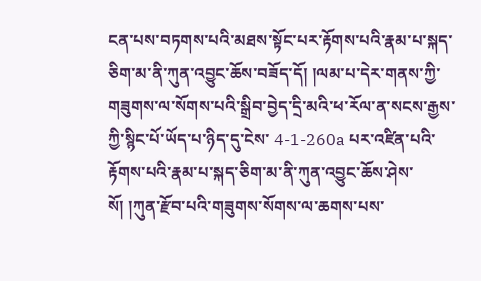ངན་པས་བཏགས་པའི་མཐས་སྟོང་པར་རྟོགས་པའི་རྣམ་པ་སྐད་ཅིག་མ་ནི་ཀུན་འབྱུང་ཆོས་བཟོད་དོ། །ལམ་པ་དེར་གནས་ཀྱི་གཟུགས་ལ་སོགས་པའི་སྒྲིབ་བྱེད་དྲི་མའི་ཕ་རོལ་ན་སངས་རྒྱས་ཀྱི་སྙིང་པོ་ཡོད་པ་ཉིད་དུ་ངེས་ 4-1-260a པར་འཛིན་པའི་རྟོགས་པའི་རྣམ་པ་སྐད་ཅིག་མ་ནི་ཀུན་འབྱུང་ཆོས་ཤེས་སོ། །ཀུན་རྫོབ་པའི་གཟུགས་སོགས་ལ་ཆགས་པས་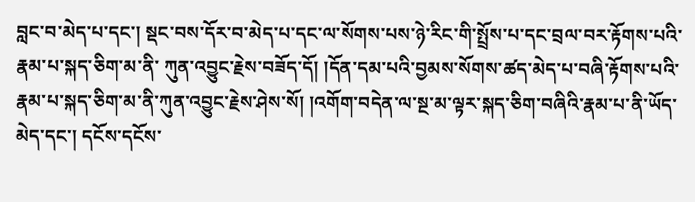བླང་བ་མེད་པ་དང་། སྡང་བས་དོར་བ་མེད་པ་དང་ལ་སོགས་པས་ཉེ་རིང་གི་སྤྲོས་པ་དང་བྲལ་བར་རྟོགས་པའི་རྣམ་པ་སྐད་ཅིག་མ་ནི་ ཀུན་འབྱུང་རྗེས་བཟོད་དོ། །དོན་དམ་པའི་བྱམས་སོགས་ཚད་མེད་པ་བཞི་རྟོགས་པའི་རྣམ་པ་སྐད་ཅིག་མ་ནི་ཀུན་འབྱུང་རྗེས་ཤེས་སོ། །འགོག་བདེན་ལ་སྔ་མ་ལྟར་སྐད་ཅིག་བཞིའི་རྣམ་པ་ནི་ཡོད་མེད་དང་། དངོས་དངོས་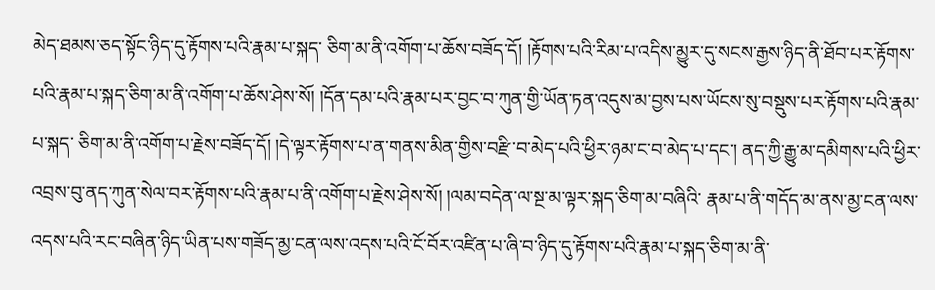མེད་ཐམས་ཅད་སྟོང་ཉིད་དུ་རྟོགས་པའི་རྣམ་པ་སྐད་ ཅིག་མ་ནི་འགོག་པ་ཆོས་བཟོད་དོ། །རྟོགས་པའི་རིམ་པ་འདིས་མྱུར་དུ་སངས་རྒྱས་ཉིད་ནི་ཐོབ་པར་རྟོགས་པའི་རྣམ་པ་སྐད་ཅིག་མ་ནི་འགོག་པ་ཆོས་ཤེས་སོ། །དོན་དམ་པའི་རྣམ་པར་བྱང་བ་ཀུན་གྱི་ཡོན་ཏན་འདུས་མ་བྱས་པས་ཡོངས་སུ་བསྡུས་པར་རྟོགས་པའི་རྣམ་པ་སྐད་ ཅིག་མ་ནི་འགོག་པ་རྗེས་བཟོད་དོ། །དེ་ལྟར་རྟོགས་པ་ན་གནས་མིན་གྱིས་བརྫི་བ་མེད་པའི་ཕྱིར་ཉམ་ང་བ་མེད་པ་དང་། ནད་ཀྱི་རྒྱུ་མ་དམིགས་པའི་ཕྱིར་འབྲས་བུ་ནད་ཀུན་སེལ་བར་རྟོགས་པའི་རྣམ་པ་ནི་འགོག་པ་རྗེས་ཤེས་སོ། །ལམ་བདེན་ལ་སྔ་མ་ལྟར་སྐད་ཅིག་མ་བཞིའི་ རྣམ་པ་ནི་གདོད་མ་ནས་མྱ་ངན་ལས་འདས་པའི་རང་བཞིན་ཉིད་ཡིན་པས་གཟོད་མྱ་ངན་ལས་འདས་པའི་ངོ་བོར་འཛིན་པ་ཞི་བ་ཉིད་དུ་རྟོགས་པའི་རྣམ་པ་སྐད་ཅིག་མ་ནི་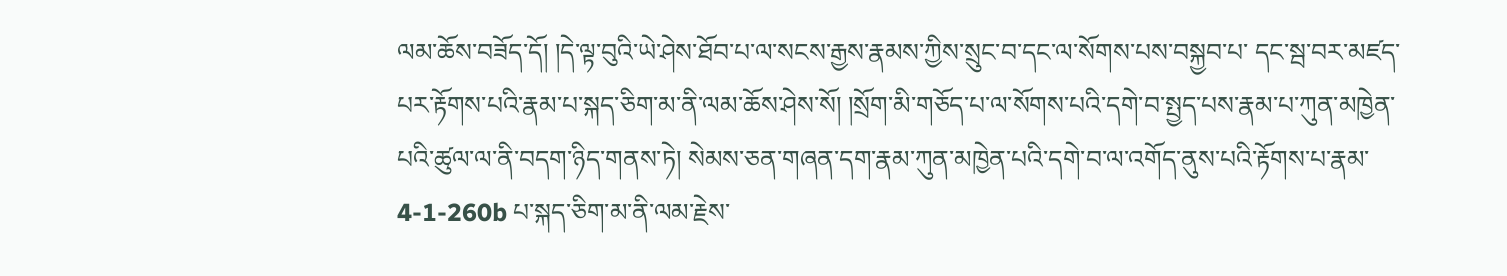ལམ་ཆོས་བཟོད་དོ། །དེ་ལྟ་བུའི་ཡེ་ཤེས་ཐོབ་པ་ལ་སངས་རྒྱས་རྣམས་ཀྱིས་སྲུང་བ་དང་ལ་སོགས་པས་བསྐྱབ་པ་ དང་སྦ་བར་མཛད་པར་རྟོགས་པའི་རྣམ་པ་སྐད་ཅིག་མ་ནི་ལམ་ཆོས་ཤེས་སོ། །སྲོག་མི་གཅོད་པ་ལ་སོགས་པའི་དགེ་བ་སྤྱད་པས་རྣམ་པ་ཀུན་མཁྱེན་པའི་ཚུལ་ལ་ནི་བདག་ཉིད་གནས་ཏེ། སེམས་ཅན་གཞན་དག་རྣམ་ཀུན་མཁྱེན་པའི་དགེ་བ་ལ་འགོད་ནུས་པའི་རྟོགས་པ་རྣམ་ 4-1-260b པ་སྐད་ཅིག་མ་ནི་ལམ་རྗེས་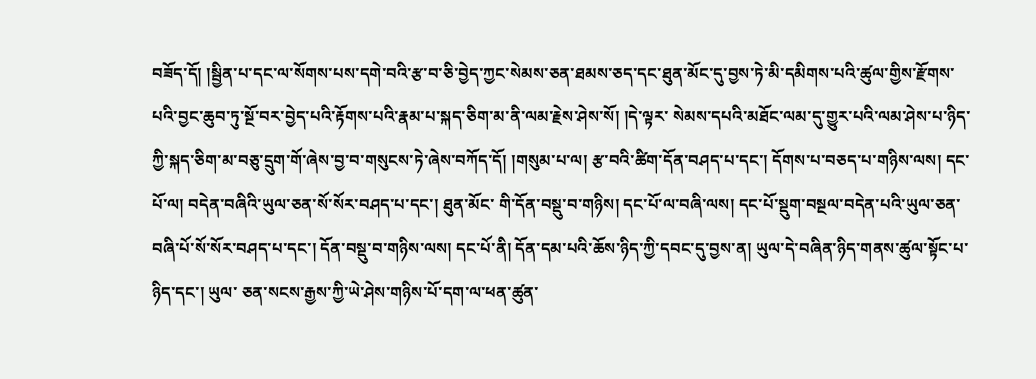བཟོད་དོ། །སྦྱིན་པ་དང་ལ་སོགས་པས་དགེ་བའི་རྩ་བ་ཅི་བྱེད་ཀྱང་སེམས་ཅན་ཐམས་ཅད་དང་ཐུན་མོང་དུ་བྱས་ཏེ་མི་དམིགས་པའི་ཚུལ་གྱིས་རྫོགས་པའི་བྱང་ཆུབ་ཏུ་སྔོ་བར་བྱེད་པའི་རྟོགས་པའི་རྣམ་པ་སྐད་ཅིག་མ་ནི་ལམ་རྗེས་ཤེས་སོ། །དེ་ལྟར་ སེམས་དཔའི་མཐོང་ལམ་དུ་གྱུར་པའི་ལམ་ཤེས་པ་ཉིད་ཀྱི་སྐད་ཅིག་མ་བཅུ་དྲུག་གོ་ཞེས་བྱ་བ་གསུངས་ཏེ་ཞེས་བཀོད་དོ། །གསུམ་པ་ལ། རྩ་བའི་ཚིག་དོན་བཤད་པ་དང་། དོགས་པ་བཅད་པ་གཉིས་ལས། དང་པོ་ལ། བདེན་བཞིའི་ཡུལ་ཅན་སོ་སོར་བཤད་པ་དང་། ཐུན་མོང་ གི་དོན་བསྡུ་བ་གཉིས། དང་པོ་ལ་བཞི་ལས། དང་པོ་སྡུག་བསྔལ་བདེན་པའི་ཡུལ་ཅན་བཞི་པོ་སོ་སོར་བཤད་པ་དང་། དོན་བསྡུ་བ་གཉིས་ལས། དང་པོ་ནི། དོན་དམ་པའི་ཆོས་ཉིད་ཀྱི་དབང་དུ་བྱས་ན། ཡུལ་དེ་བཞིན་ཉིད་གནས་ཚུལ་སྟོང་པ་ཉིད་དང་། ཡུལ་ ཅན་སངས་རྒྱས་ཀྱི་ཡེ་ཤེས་གཉིས་པོ་དག་ལ་ཕན་ཚུན་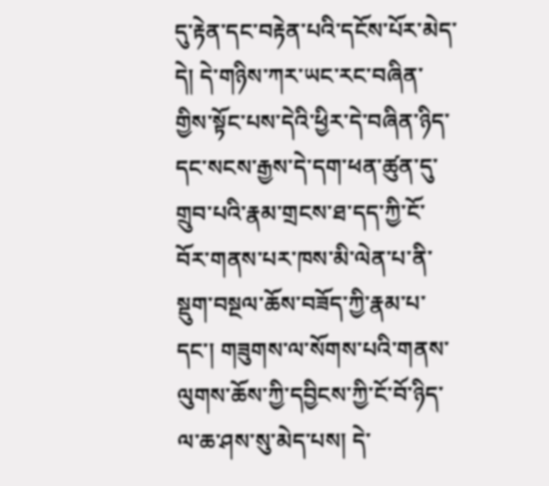དུ་རྟེན་དང་བརྟེན་པའི་དངོས་པོར་མེད་དེ། དེ་གཉིས་ཀར་ཡང་རང་བཞིན་གྱིས་སྟོང་པས་དེའི་ཕྱིར་དེ་བཞིན་ཉིད་དང་སངས་རྒྱས་དེ་དག་ཕན་ཚུན་དུ་གྲུབ་པའི་རྣམ་གྲངས་ཐ་དད་ཀྱི་ངོ་བོར་གནས་པར་ཁས་མི་ལེན་པ་ནི་ སྡུག་བསྔལ་ཆོས་བཟོད་ཀྱི་རྣམ་པ་དང་། གཟུགས་ལ་སོགས་པའི་གནས་ལུགས་ཆོས་ཀྱི་དབྱིངས་ཀྱི་ངོ་བོ་ཉིད་ལ་ཆ་ཤས་སུ་མེད་པས། དེ་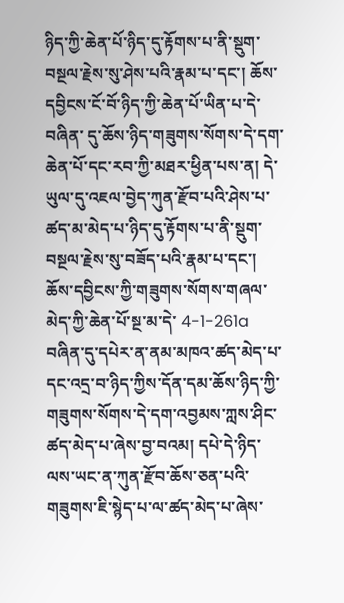ཉིད་ཀྱི་ཆེན་པོ་ཉིད་དུ་རྟོགས་པ་ནི་སྡུག་བསྔལ་རྗེས་སུ་ཤེས་པའི་རྣམ་པ་དང་། ཆོས་དབྱིངས་ངོ་བོ་ཉིད་ཀྱི་ཆེན་པོ་ཡིན་པ་དེ་བཞིན་ དུ་ཆོས་ཉིད་གཟུགས་སོགས་དེ་དག་ཆེན་པོ་དང་རབ་ཀྱི་མཐར་ཕྱིན་པས་ན། དེ་ཡུལ་དུ་འཇལ་བྱེད་ཀུན་རྫོབ་པའི་ཤེས་པ་ཚད་མ་མེད་པ་ཉིད་དུ་རྟོགས་པ་ནི་སྡུག་བསྔལ་རྗེས་སུ་བཟོད་པའི་རྣམ་པ་དང་། ཆོས་དབྱིངས་ཀྱི་གཟུགས་སོགས་གཞལ་མེད་ཀྱི་ཆེན་པོ་སྔ་མ་དེ་ 4-1-261a བཞིན་དུ་དཔེར་ན་ནམ་མཁའ་ཚད་མེད་པ་དང་འདྲ་བ་ཉིད་ཀྱིས་དོན་དམ་ཆོས་ཉིད་ཀྱི་གཟུགས་སོགས་དེ་དག་འབྱམས་ཀླས་ཤིང་ཚད་མེད་པ་ཞེས་བྱ་བའམ། དཔེ་དེ་ཉིད་ལས་ཡང་ན་ཀུན་རྫོབ་ཆོས་ཅན་པའི་གཟུགས་ཇི་སྙེད་པ་ལ་ཚད་མེད་པ་ཞེས་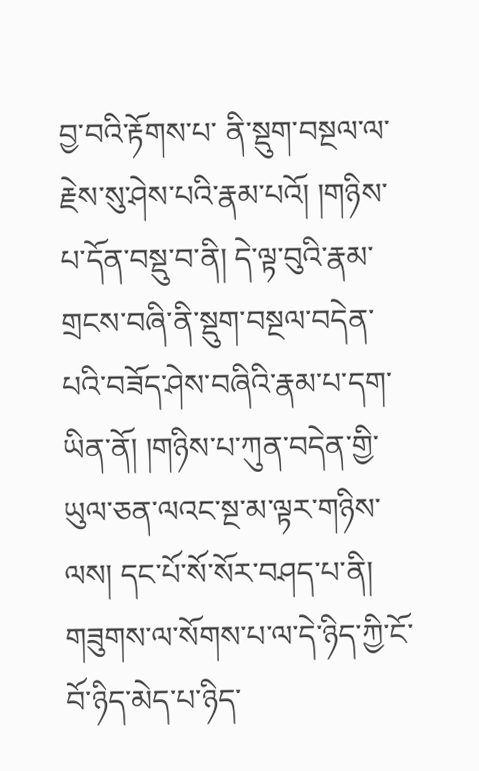བྱ་བའི་རྟོགས་པ་ ནི་སྡུག་བསྔལ་ལ་རྗེས་སུ་ཤེས་པའི་རྣམ་པའོ། །གཉིས་པ་དོན་བསྡུ་བ་ནི། དེ་ལྟ་བུའི་རྣམ་གྲངས་བཞི་ནི་སྡུག་བསྔལ་བདེན་པའི་བཟོད་ཤེས་བཞིའི་རྣམ་པ་དག་ཡིན་ནོ། །གཉིས་པ་ཀུན་བདེན་གྱི་ཡུལ་ཅན་ལའང་སྔ་མ་ལྟར་གཉིས་ལས། དང་པོ་སོ་སོར་བཤད་པ་ནི། གཟུགས་ལ་སོགས་པ་ལ་དེ་ཉིད་ཀྱི་ངོ་བོ་ཉིད་མེད་པ་ཉིད་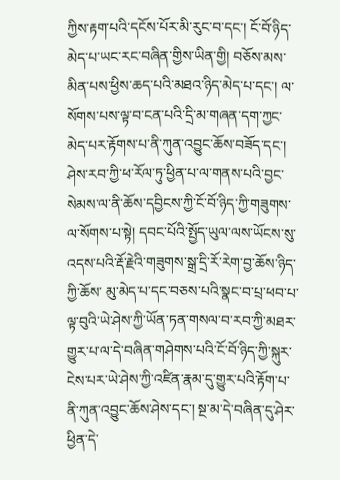ཀྱིས་རྟག་པའི་དངོས་པོར་མི་རུང་བ་དང་། ངོ་བོ་ཉིད་མེད་པ་ཡང་རང་བཞིན་གྱིས་ཡིན་གྱི། བཅོས་མས་མིན་པས་ཕྱིས་ཆད་པའི་མཐའ་ཉིད་མེད་པ་དང་། ལ་སོགས་པས་ལྟ་བ་ངན་པའི་དྲི་མ་གཞན་དག་ཀྱང་ མེད་པར་རྟོགས་པ་ནི་ཀུན་འབྱུང་ཆོས་བཟོད་དང་། ཤེས་རབ་ཀྱི་ཕ་རོལ་ཏུ་ཕྱིན་པ་ལ་གནས་པའི་བྱང་སེམས་ལ་ནི་ཆོས་དབྱིངས་ཀྱི་ངོ་བོ་ཉིད་ཀྱི་གཟུགས་ལ་སོགས་པ་སྟེ། དབང་པོའི་སྤྱོད་ཡུལ་ལས་ཡོངས་སུ་འདས་པའི་རྡོ་རྗེའི་གཟུགས་སྒྲ་དྲི་རོ་རེག་བྱ་ཆོས་ཉིད་ཀྱི་ཆོས་ མུ་མེད་པ་དང་བཅས་པའི་སྣང་བ་པྲ་ཕབ་པ་ལྟ་བུའི་ཡེ་ཤེས་ཀྱི་ཡོན་ཏན་གསལ་བ་རབ་ཀྱི་མཐར་གྱུར་པ་ལ་དེ་བཞིན་གཤེགས་པའི་ངོ་བོ་ཉིད་ཀྱི་སྐུར་ངེས་པར་ཡེ་ཤེས་ཀྱི་འཛིན་རྣམ་དུ་གྱུར་པའི་རྟོག་པ་ནི་ཀུན་འབྱུང་ཆོས་ཤེས་དང་། སྔ་མ་དེ་བཞིན་དུ་ཤེར་ཕྱིན་དེ་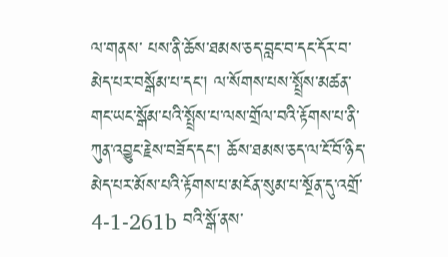ལ་གནས་ པས་ནི་ཆོས་ཐམས་ཅད་བླང་བ་དང་དོར་བ་མེད་པར་བསྒོམ་པ་དང་། ལ་སོགས་པས་སྤྲོས་མཚན་གང་ཡང་སྒོམ་པའི་སྤྲོས་པ་ལས་གྲོལ་བའི་རྟོགས་པ་ནི་ཀུན་འབྱུང་རྗེས་བཟོད་དང་། ཆོས་ཐམས་ཅད་ལ་ངོ་བོ་ཉིད་མེད་པར་མོས་པའི་རྟོགས་པ་མངོན་སུམ་པ་སྔོན་དུ་འགྲོ་ 4-1-261b བའི་སྒོ་ནས་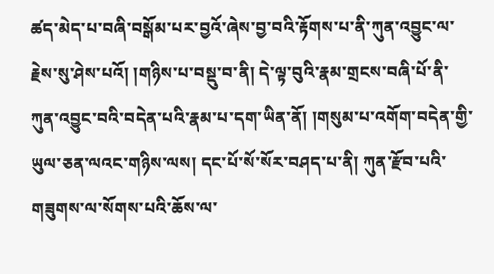ཚད་མེད་པ་བཞི་བསྒོམ་པར་བྱའོ་ཞེས་བྱ་བའི་རྟོགས་པ་ནི་ཀུན་འབྱུང་ལ་རྗེས་སུ་ཤེས་པའོ། །གཉིས་པ་བསྡུ་བ་ནི། དེ་ལྟ་བུའི་རྣམ་གྲངས་བཞི་པོ་ནི་ཀུན་འབྱུང་བའི་བདེན་པའི་རྣམ་པ་དག་ཡིན་ནོ། །གསུམ་པ་འགོག་བདེན་གྱི་ཡུལ་ཅན་ལའང་གཉིས་ལས། དང་པོ་སོ་སོར་བཤད་པ་ནི། ཀུན་རྫོབ་པའི་གཟུགས་ལ་སོགས་པའི་ཆོས་ལ་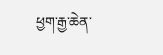ཕྱག་རྒྱ་ཆེན་